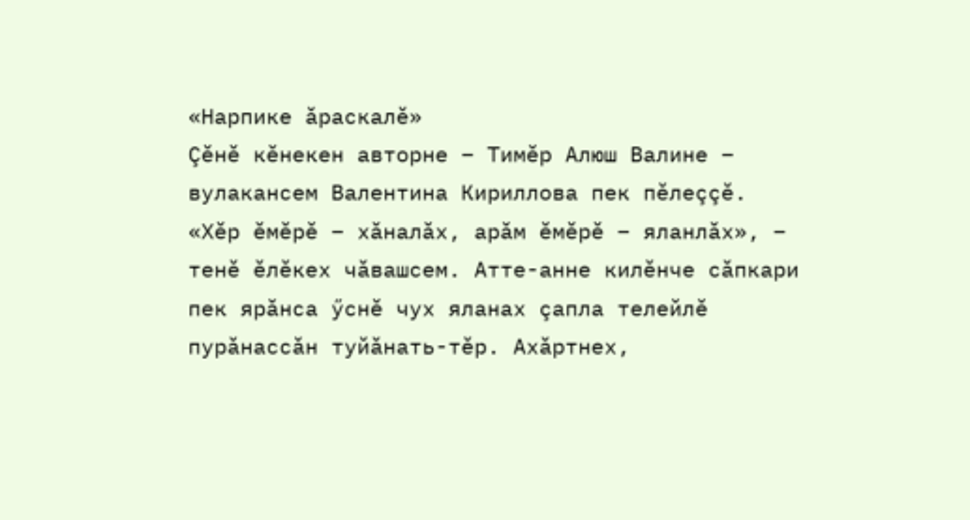«Нарпике ăраскалӗ»
Çӗнӗ кӗнекен авторне – Тимӗр Алюш Валине – вулакансем Валентина Кириллова пек пӗлеççӗ.
«Хӗр ӗмӗрӗ – хăналăх, арăм ӗмӗрӗ – яланлăх», – тенӗ ӗлӗкех чăвашсем. Атте-анне килӗнче сăпкари пек ярăнса ӳснӗ чух яланах çапла телейлӗ пурăнассăн туйăнать-тӗр. Ахăртнех,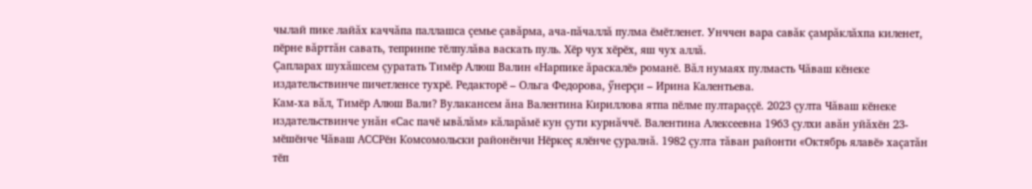чылай пике лайăх каччăпа паллашса çемье çавăрма, ача-пăчаллă пулма ӗмӗтленет. Унччен вара савăк çамрăклăхпа киленет, пӗрне вăрттăн савать, тепринпе тӗлпулăва васкать пуль. Хӗр чух хӗрӗх, яш чух аллă.
Çапларах шухăшсем çуратать Тимӗр Алюш Валин «Нарпике ăраскалӗ» романӗ. Вăл нумаях пулмасть Чăваш кӗнеке издательствинче пичетленсе тухрӗ. Редакторӗ – Ольга Федорова, ӳнерçи – Ирина Калентьева.
Кам-ха вăл, Тимӗр Алюш Вали? Вулакансем ăна Валентина Кириллова ятпа пӗлме пултараççӗ. 2023 çулта Чăваш кӗнеке издательствинче унăн «Сас пачӗ ывăлăм» кăларăмӗ кун çути курнăччӗ. Валентина Алексеевна 1963 çулхи авăн уйăхӗн 23-мӗшӗнче Чăваш АССРӗн Комсомольски районӗнчи Нӗркеç ялӗнче çуралнă. 1982 çулта тăван районти «Октябрь ялавӗ» хаçатăн тӗп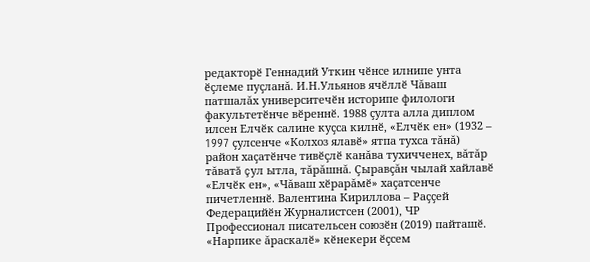редакторӗ Геннадий Уткин чӗнсе илнипе унта ӗçлеме пуçланă. И.Н.Ульянов ячӗллӗ Чăваш патшалăх университечӗн историпе филологи факультетӗнче вӗреннӗ. 1988 çулта алла диплом илсен Елчӗк салине куçса килнӗ, «Елчӗк ен» (1932 – 1997 çулсенче «Колхоз ялавӗ» ятпа тухса тăнă) район хаçатӗнче тивӗçлӗ канăва тухичченех, вăтăр тăватă çул ытла, тăрăшнă. Çыравçăн чылай хайлавӗ «Елчӗк ен», «Чăваш хӗрарăмӗ» хаçатсенче пичетленнӗ. Валентина Кириллова – Раççей Федерацийӗн Журналистсен (2001), ЧР Профессионал писательсен союзӗн (2019) пайташӗ.
«Нарпике ăраскалӗ» кӗнекери ӗçсем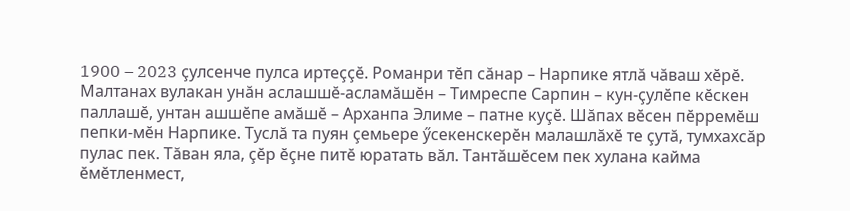1900 – 2023 çулсенче пулса иртеççӗ. Романри тӗп сăнар – Нарпике ятлă чăваш хӗрӗ. Малтанах вулакан унăн аслашшӗ-асламăшӗн – Тимреспе Сарпин – кун-çулӗпе кӗскен паллашӗ, унтан ашшӗпе амăшӗ – Арханпа Элиме – патне куçӗ. Шăпах вӗсен пӗрремӗш пепки-мӗн Нарпике. Туслă та пуян çемьере ӳсекенскерӗн малашлăхӗ те çутă, тумхахсăр пулас пек. Тăван яла, çӗр ӗçне питӗ юратать вăл. Тантăшӗсем пек хулана кайма ӗмӗтленмест,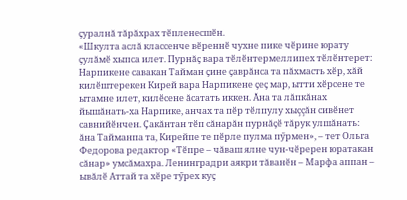çуралнă тăрăхрах тӗпленесшӗн.
«Шкулта аслă классенче вӗреннӗ чухне пике чӗрине юрату çулăмӗ хыпса илет. Пурнăç вара тӗлӗнтермеллипех тӗлӗнтерет: Нарпикене савакан Тайман çине çаврăнса та пăхмасть хӗр, хăй килӗштерекен Кирей вара Нарпикене çеç мар, ытти хӗрсене те ытамне илет, килӗсене ăсатать иккен. Ăна та лăпкăнах йышăнать-ха Нарпике, анчах та пӗр тӗлпулу хыççăн сивӗнет савнийӗнчен. Çакăнтан тӗп сăнарăн пурнăçӗ тăрук улшăнать: ăна Тайманпа та, Кирейпе те пӗрле пулма пӳрмен», – тет Ольга Федорова редактор «Тӗпре – чăваш ялне чун-чӗререн юратакан сăнар» умсăмахра. Ленинградри аякри тăванӗн – Марфа аппан – ывăлӗ Аттай та хӗре тӳрех куç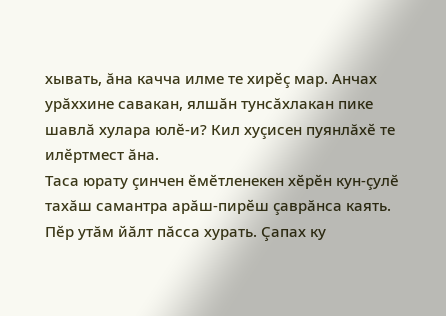хывать, ăна качча илме те хирӗç мар. Анчах урăххине савакан, ялшăн тунсăхлакан пике шавлă хулара юлӗ-и? Кил хуçисен пуянлăхӗ те илӗртмест ăна.
Таса юрату çинчен ӗмӗтленекен хӗрӗн кун-çулӗ тахăш самантра арăш-пирӗш çаврăнса каять. Пӗр утăм йăлт пăсса хурать. Çапах ку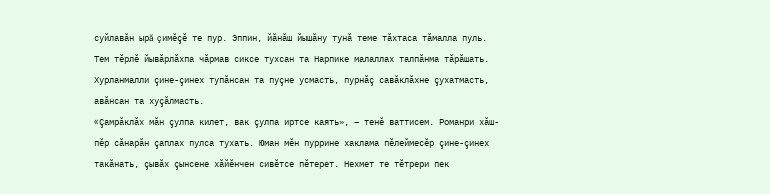суйлавăн ырă çимӗçӗ те пур. Эппин, йăнăш йышăну тунă теме тăхтаса тăмалла пуль. Тем тӗрлӗ йывăрлăхпа чăрмав сиксе тухсан та Нарпике малаллах талпăнма тăрăшать. Хурланмалли çине-çинех тупăнсан та пуçне усмасть, пурнăç савăклăхне çухатмасть, авăнсан та хуçăлмасть.
«Çамрăклăх мăн çулпа килет, вак çулпа иртсе каять», – тенӗ ваттисем. Романри хăш-пӗр сăнарăн çаплах пулса тухать. Юман мӗн пуррине хаклама пӗлеймесӗр çине-çинех такăнать, çывăх çынсене хăйӗнчен сивӗтсе пӗтерет. Нехмет те тӗтрери пек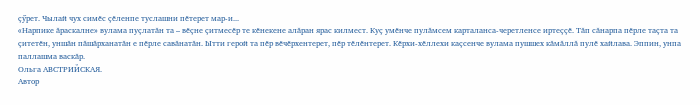çӳрет. Чылай чух симӗс çӗленпе туслашни пӗтерет мар-и...
«Нарпике ăраскалне» вулама пуçлатăн та – вӗçне çитмесӗр те кӗнекене алăран ярас килмест. Куç умӗнче пулăмсем карталанса-черетленсе иртеççӗ. Тăп сăнарпа пӗрле таçта та çитетӗн, уншăн пăшăрханатăн е пӗрле савăнатăн. Ытти герой та пӗр вӗчӗрхентерет, пӗр тӗлӗнтерет. Кӗрхи-хӗллехи каçсенче вулама пушшех кăмăллă пулӗ хайлава. Эппин, унпа паллашма васкăр.
Ольга АВСТРИЙСКАЯ.
Автор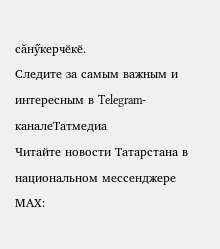сăнӳкерчӗкӗ.
Следите за самым важным и интересным в Telegram-каналеТатмедиа
Читайте новости Татарстана в национальном мессенджере MАХ: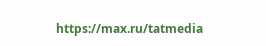https://max.ru/tatmedia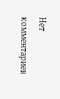Нет комментариев